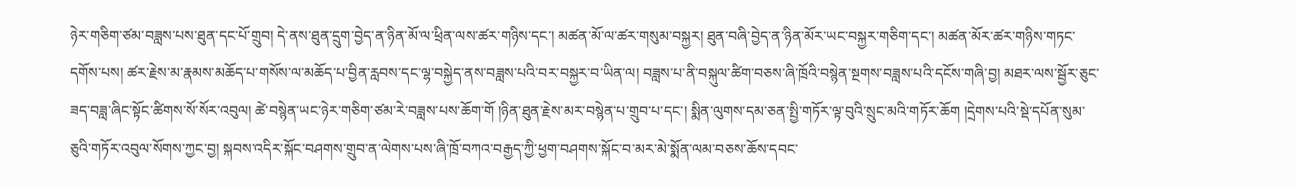ཉེར་གཅིག་ཙམ་བཟླས་པས་ཐུན་དང་པོ་གྲུབ། དེ་ནས་ཐུན་དྲུག་བྱེད་ན་ཉིན་མོ་ལ་ཕྲིན་ལས་ཚར་གཉིས་དང་། མཚན་མོ་ལ་ཚར་གསུམ་བསྐྱར། ཐུན་བཞི་བྱེད་ན་ཉིན་མོར་ཡང་བསྐྱར་གཅིག་དང་། མཚན་མོར་ཚར་གཉིས་གཏང་དགོས་པས། ཚར་རྗེས་མ་རྣམས་མཆོད་པ་གསོས་ལ་མཆོད་པ་བྱིན་རླབས་དང་ལྷ་བསྐྱེད་ནས་བཟླས་པའི་བར་བསྐྱར་བ་ཡིན་ལ། བཟླས་པ་ནི་བསྐུལ་ཚིག་བཅས་ཞི་ཁྲོའི་བསྙེན་སྔགས་བཟླས་པའི་དངོས་གཞི་བྱ། མཐར་ལས་སྦྱོར་ཅུང་ཟད་བཟླ་ཞིང་སྟོང་ཚིགས་སོ་སོར་འབུལ། ཚེ་བསྙེན་ཡང་ཉེར་གཅིག་ཙམ་རེ་བཟླས་པས་ཆོག་གོ །ཉིན་ཐུན་རྗེས་མར་བསྙེན་པ་གྲུབ་པ་དང་། སྨིན་ལུགས་དམ་ཅན་སྤྱི་གཏོར་ལྟ་བུའི་སྲུང་མའི་གཏོར་ཆོག །དྲེགས་པའི་སྡེ་དཔོན་སུམ་ཅུའི་གཏོར་འབུལ་སོགས་ཀྱང་བྱ། སྐབས་འདིར་སྐོང་བཤགས་གྲུབ་ན་ལེགས་པས་ཞི་ཁྲོ་བཀའ་བརྒྱད་ཀྱི་ཕྱག་བཤགས་སྐོང་བ་མར་མེ་སྨོན་ལམ་བཅས་ཆོས་དབང་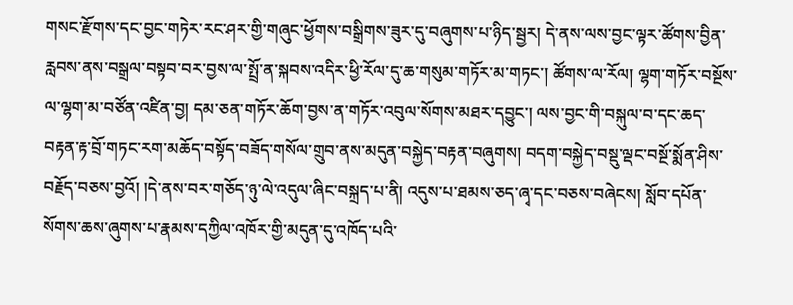གསང་རྫོགས་དང་བྱང་གཏེར་རང་ཤར་གྱི་གཞུང་ཕྱོགས་བསྒྲིགས་ཟུར་དུ་བཞུགས་པ་ཉིད་སྦྱར། དེ་ནས་ལས་བྱང་ལྟར་ཚོགས་བྱིན་རླབས་ནས་བསྒྲལ་བསྟབ་བར་བྱས་ལ་སྤྲོ་ན་སྐབས་འདིར་ཕྱི་རོལ་དུ་ཆ་གསུམ་གཏོར་མ་གཏང་། ཚོགས་ལ་རོལ། ལྷག་གཏོར་བསྔོས་ལ་ལྷག་མ་བཙོན་འཛིན་བྱ། དམ་ཅན་གཏོར་ཆོག་བྱས་ན་གཏོར་འབུལ་སོགས་མཐར་དབྱུང་། ལས་བྱང་གི་བསྐུལ་བ་དང་ཆད་བརྟན་རྟ་བྲོ་གཏང་རག་མཆོད་བསྟོད་བཟོད་གསོལ་གྲུབ་ནས་མདུན་བསྐྱེད་བརྟན་བཞུགས། བདག་བསྐྱེད་བསྡུ་ལྡང་བསྔོ་སྨོན་ཤིས་བརྗོད་བཅས་བྱའོ། །དེ་ནས་བར་གཅོད་ཉུ་ལེ་འདུལ་ཞིང་བསྐྲད་པ་ནི། འདུས་པ་ཐམས་ཅད་ཞྭ་དང་བཅས་བཞེངས། སློབ་དཔོན་སོགས་ཆས་ཞུགས་པ་རྣམས་དཀྱིལ་འཁོར་གྱི་མདུན་དུ་འཁོད་པའི་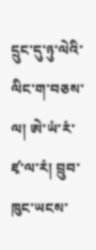དྲུང་དུ་ཉུ་ལེའི་ལིང་ག་བཅས་ལ། ཨེ་ཡཾ་རཾ་ཛྭ་ལ་རཾ། བྲུབ་ཁུང་ཡངས་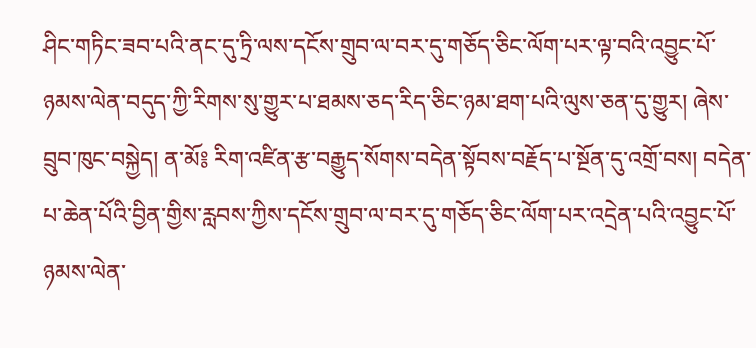ཤིང་གཏིང་ཟབ་པའི་ནང་དུ་ཏྲི་ལས་དངོས་གྲུབ་ལ་བར་དུ་གཅོད་ཅིང་ལོག་པར་ལྟ་བའི་འབྱུང་པོ་ཉམས་ལེན་བདུད་ཀྱི་རིགས་སུ་གྱུར་པ་ཐམས་ཅད་རིད་ཅིང་ཉམ་ཐག་པའི་ལུས་ཅན་དུ་གྱུར། ཞེས་བྲུབ་ཁུང་བསྐྱེད། ན་མོ༔ རིག་འཛིན་རྩ་བརྒྱུད་སོགས་བདེན་སྟོབས་བརྗོད་པ་སྔོན་དུ་འགྲོ་བས། བདེན་པ་ཆེན་པོའི་བྱིན་གྱིས་རླབས་ཀྱིས་དངོས་གྲུབ་ལ་བར་དུ་གཅོད་ཅིང་ལོག་པར་འདྲེན་པའི་འབྱུང་པོ་ཉམས་ལེན་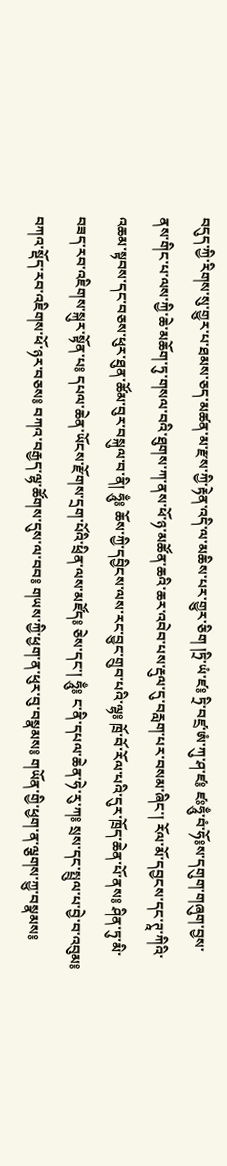བདུད་ཀྱི་རིགས་སུ་གྱུར་པ་ཐམས་ཅད་མཚན་མ་རྫས་ཀྱི་རྟེན་འདི་ལ་མཆིས་པར་གྱུར་ཅིག །ཏྲི་ཡཾ་ཛ༔ ཏྲི་བཛྲ་ཨཾ་ཀུ་ཤ་ཛ༔ ཛཿཧཱུྃ་བཾ་ཧོ༔ས་དགུག་གཞུག་བྱས་ནས་གིང་པ་ལས་ཀྱི་ཆེ་མཆོག་ཏུ་གསལ་བའི་ཐུགས་ཀ་ནས་ཕོ་ཉ་མཚོན་ཆའི་ཆར་འབེབ་པས་རྡུལ་དུ་བརླག་པར་བསམ་ཞིང་། རོལ་མོ་དབྱངས་དང་ཊཱ་ཀིའི་འཆམ་སྟབས་དང་བཅས་ཕུར་ཐུན་ཚོམ་བུར་བསྐུལ་བ་ནི། ཧཱུྃ༔ ཆོས་ཀྱི་དབྱིངས་ལས་རང་བྱུང་གྲུབ་པའི་ལྷ༔ ཁྲོ་བོ་རོལ་པའི་དུར་ཁྲོད་ཆེན་པོ་ནས༔ ཤིན་ཏུ་མི་བཟད་རབ་འཇིགས་སྐུར་སྟོན་པ༔ དཔལ་ཆེན་ཡོངས་རྫོགས་དྲག་པོའི་ཕྲིན་ལས་མཛོད༔ ཅེས་དང་། ཧཱུྃ༔ ང་ནི་དཔལ་ཆེན་ཧེ་རུ་ཀ༔ སྲས་དང་སྤྲུལ་པ་བྱེ་བ་འབུམ༔ བཀའ་སྡོད་རབ་འཇིགས་ཕོ་ཉར་བཅས༔ བཀའ་བརྒྱད་ལྷ་ཚོགས་དུས་ལ་བབ༔ གཡས་ཀྱི་ཕྱག་ན་ཕུར་བུ་བསྣམས༔ གཡོན་གྱི་ཕྱག་ན་ལྕགས་ཀྱུ་བསྣམས༔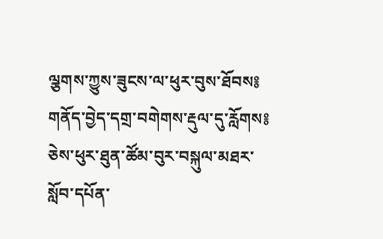ལྕགས་ཀྱུས་ཟུངས་ལ་ཕུར་བུས་ཐོབས༔ གནོད་བྱེད་དགྲ་བགེགས་རྡུལ་དུ་རློགས༔ ཅེས་ཕུར་ཐུན་ཚོམ་བུར་བསྐུལ་མཐར་སློབ་དཔོན་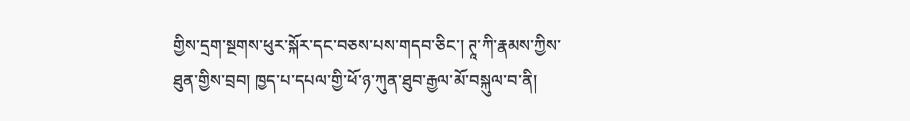གྱིས་དྲག་སྔགས་ཕུར་སྐོར་དང་བཅས་པས་གདབ་ཅིང་། ཊཱ་ཀི་རྣམས་ཀྱིས་ཐུན་གྱིས་བྲབ། ཁྱད་པ་དཔལ་གྱི་ཕོ་ཉ་ཀུན་ཐུབ་རྒྱལ་མོ་བསྐུལ་བ་ནི།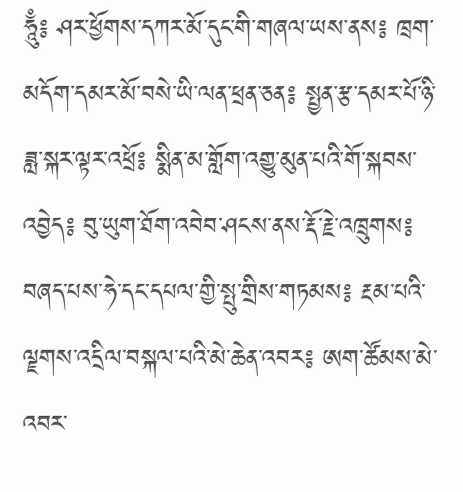ཧཱུྃ༔ ཤར་ཕྱོགས་དཀར་མོ་དུང་གི་གཞལ་ཡས་ནས༔ ཁྲག་མདོག་དམར་མོ་བསེ་ཡི་ལན་ཕྲན་ཅན༔ སྤྱན་རྩ་དམར་པོ་ཉི་ཟླ་སྐར་ལྟར་འཕྲོ༔ སྨིན་མ་གློག་འགྱུ་མུན་པའི་གོ་སྐབས་འབྱེད༔ བུ་ཡུག་ཐོག་འབེབ་ཤངས་ནས་རྡོ་རྗེ་འཁྲུགས༔ བཞད་པས་ཧེ་དང་དཔལ་གྱི་སྤུ་གྲིས་གཏམས༔ རྔམ་པའི་ལྗགས་འདྲིལ་བསྐལ་པའི་མེ་ཆེན་འབར༔ ཨག་ཚོམས་མེ་འབར་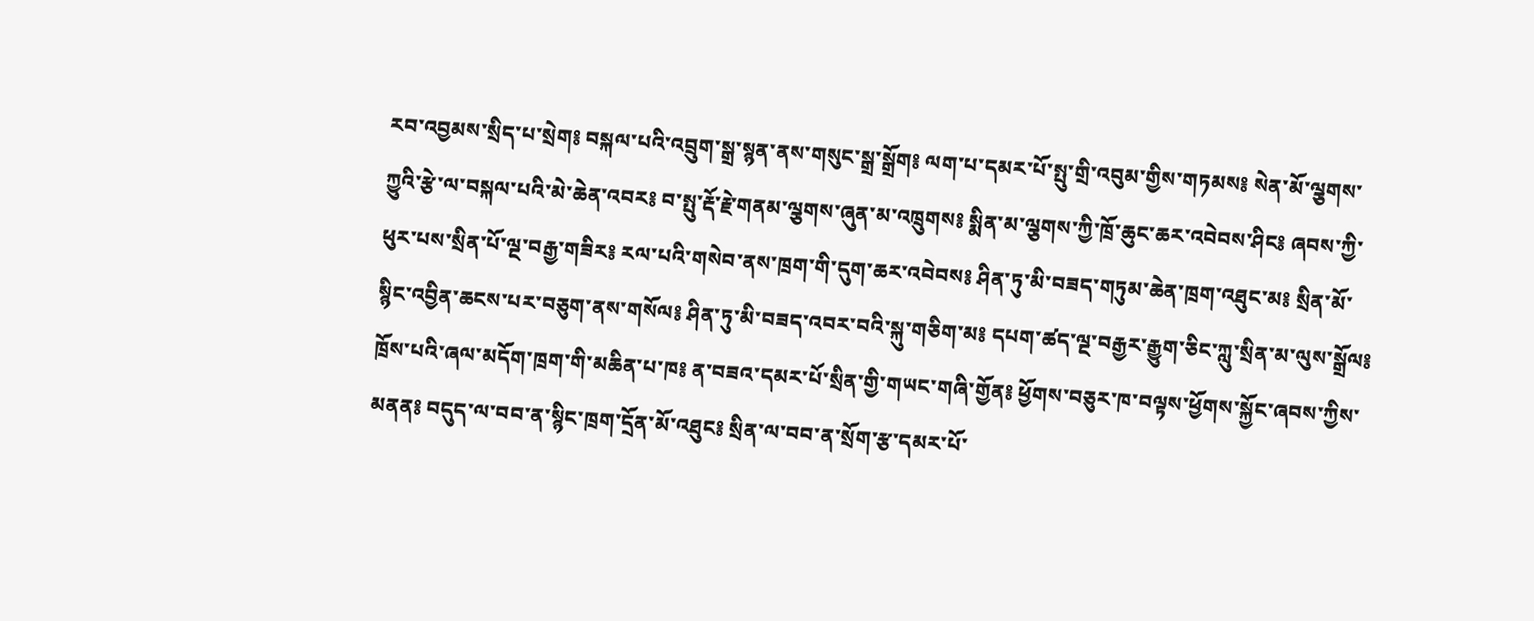རབ་འབྱམས་སྲིད་པ་སྲེག༔ བསྐལ་པའི་འབྲུག་སྒྲ་སྙན་ནས་གསུང་སྒྲ་སྒྲོག༔ ལག་པ་དམར་པོ་སྤུ་གྲི་འབུམ་གྱིས་གཏམས༔ སེན་མོ་ལྕགས་ཀྱུའི་རྩེ་ལ་བསྐལ་པའི་མེ་ཆེན་འབར༔ བ་སྤུ་རྡོ་རྗེ་གནམ་ལྕགས་ཞུན་མ་འཁྲུགས༔ སྨིན་མ་ལྕགས་ཀྱི་ཁྲོ་ཆུང་ཆར་འབེབས་ཤིང༔ ཞབས་ཀྱི་ཕུར་པས་སྲིན་པོ་ལྔ་བརྒྱ་གཟིར༔ རལ་པའི་གསེབ་ནས་ཁྲག་གི་དུག་ཆར་འབེབས༔ ཤིན་ཏུ་མི་བཟད་གཏུམ་ཆེན་ཁྲག་འཐུང་མ༔ སྲིན་མོ་སྙིང་འབྱིན་ཆངས་པར་བཅུག་ནས་གསོལ༔ ཤིན་ཏུ་མི་བཟད་འབར་བའི་སྐུ་གཅིག་མ༔ དཔག་ཚད་ལྔ་བརྒྱར་རྒྱུག་ཅིང་ཀླུ་སྲིན་མ་ལུས་སྒྲོལ༔ ཁྲོས་པའི་ཞལ་མདོག་ཁྲག་གི་མཆིན་པ་ཁ༔ ན་བཟའ་དམར་པོ་སྲིན་གྱི་གཡང་གཞི་གྱོན༔ ཕྱོགས་བཅུར་ཁ་བལྟས་ཕྱོགས་སྐྱོང་ཞབས་ཀྱིས་མནན༔ བདུད་ལ་བབ་ན་སྙིང་ཁྲག་དྲོན་མོ་འཐུང༔ སྲིན་ལ་བབ་ན་སྲོག་རྩ་དམར་པོ་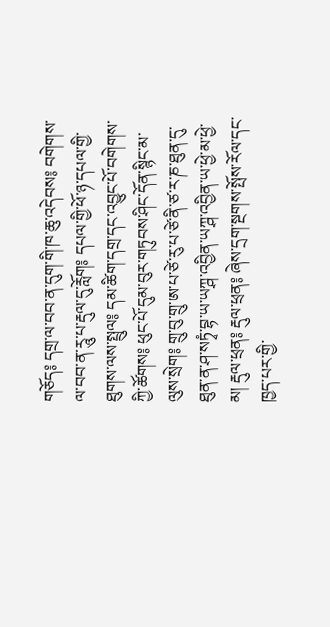གཅོད༔ དགྲ་ལ་བབ་ན་དུག་གི་ཁ་ཆུ་འདེབས༔ བགེགས་ལ་བབ་ན་རཱུ་པ་རྡུལ་དུ་རློག༔ དཔལ་གྱི་ཕོ་ཉ་དཔལ་གྱི་ཐུགས་ལས་སྤྲུལ༔ དམ་ཚིག་དགྲ་དང་འབྱུང་པོ་བགེགས་ཀྱི་ཚོགས༔ ཕུང་པོ་དུམ་བུར་གཏུབས་ཤིང་དོན་སྙིང་མ་ལུས་སྲེག༔ གྲུ་བུ་གྲུ་ཨ་པ་ཙེ་རུ་པ་ཙེ་ནི་ཙ་ར་ཎ་ཐུན་དུ་ཐུན་ན་ཤ་སཏྭཾ་བྷ་ཡ་ཡཀྴ་འབྱིན་ཡཀྴ་འབྱིན་ཡ་ཕྱེ་མ་ཕྱེ་མ། རྡུལ་ཕྲན༔ རྡུལ་ཕྲན༔ ཞེས་དྲག་སྔགས་སྤོས་རོལ་དང་ཁྱད་པར་གྱི་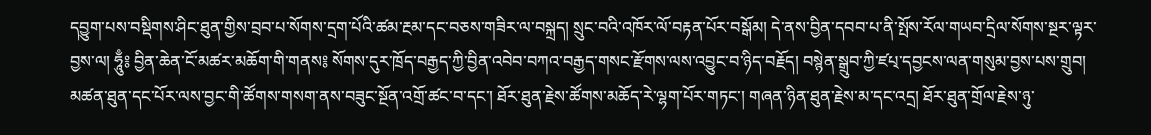དབྱུག་པས་བསྡིགས་ཤིང་ཐུན་གྱིས་བྲབ་པ་སོགས་དྲག་པོའི་ཚམ་རྔམ་དང་བཅས་གཟིར་ལ་བསྐྲད། སྲུང་བའི་འཁོར་ལོ་བརྟན་པོར་བསྒོམ། དེ་ནས་བྱིན་དབབ་པ་ནི་སྤོས་རོལ་གཡབ་དྲིལ་སོགས་སྔར་ལྟར་བྱས་ལ། ཧཱུྃ༔ བྱིན་ཆེན་ངོ་མཚར་མཆོག་གི་གནས༔ སོགས་དུར་ཁྲོད་བརྒྱད་ཀྱི་བྱིན་འབེབ་བཀའ་བརྒྱད་གསང་རྫོགས་ལས་འབྱུང་བ་ཉིད་བརྗོད། བསྙེན་སྒྲུབ་ཀྱི་ཛཔ྄་དབྱངས་ལན་གསུམ་བྱས་པས་གྲུབ། མཚན་ཐུན་དང་པོར་ལས་བྱང་གི་ཚོགས་གསག་ནས་བཟུང་སྔོན་འགྲོ་ཚང་བ་དང་། ཐོར་ཐུན་རྗེས་ཚོགས་མཆོད་རེ་ལྷག་པོར་གཏང་། གཞན་ཉིན་ཐུན་རྗེས་མ་དང་འདྲ། ཐོར་ཐུན་གྲོལ་རྗེས་ཉུ་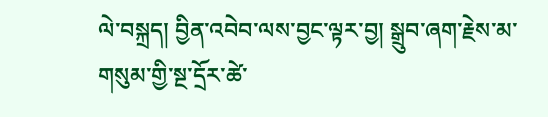ལེ་བསྐྲད། བྱིན་འབེབ་ལས་བྱང་ལྟར་བྱ། སྒྲུབ་ཞག་རྗེས་མ་གསུམ་གྱི་སྔ་དྲོར་ཚེ་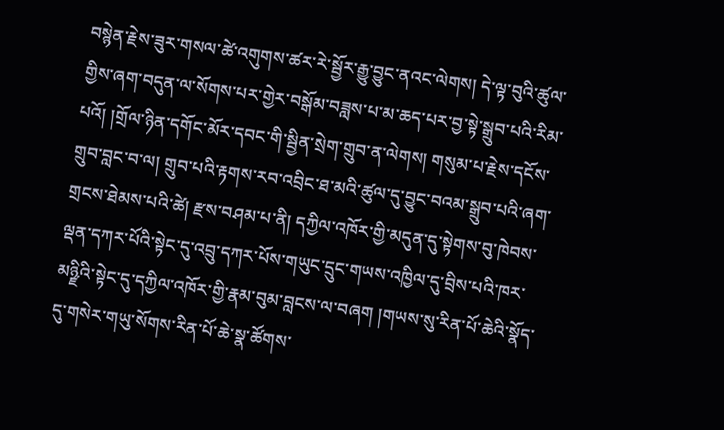བསྙེན་རྗེས་ཟུར་གསལ་ཚེ་འགུགས་ཚར་རེ་སྦྱོར་རྒྱུ་བྱུང་ནའང་ལེགས། དེ་ལྟ་བུའི་ཚུལ་གྱིས་ཞག་བདུན་ལ་སོགས་པར་གྱེར་བསྒོམ་བཟླས་པ་མ་ཆད་པར་བྱ་སྟེ་སྒྲུབ་པའི་རིམ་པའོ། །གྲོལ་ཉིན་དགོང་མོར་དབང་གི་སྦྱིན་སྲེག་གྲུབ་ན་ལེགས། གསུམ་པ་རྗེས་དངོས་གྲུབ་བླང་བ་ལ། གྲུབ་པའི་རྟགས་རབ་འབྲིང་ཐ་མའི་ཚུལ་དུ་བྱུང་བའམ་སྒྲུབ་པའི་ཞག་གྲངས་ཐེམས་པའི་ཚེ། རྫས་བཤམ་པ་ནི། དཀྱིལ་འཁོར་གྱི་མདུན་དུ་སྟེགས་བུ་ཁེབས་ལྡན་དཀར་པོའི་སྟེང་དུ་འབྲུ་དཀར་པོས་གཡུང་དྲུང་གཡས་འཁྱིལ་དུ་བྲིས་པའི་ཁར་མཉྫིའི་སྟེང་དུ་དཀྱིལ་འཁོར་གྱི་རྣམ་བུམ་བླངས་ལ་བཞག །གཡས་སུ་རིན་པོ་ཆེའི་སྣོད་དུ་གསེར་གཡུ་སོགས་རིན་པོ་ཆེ་སྣ་ཚོགས་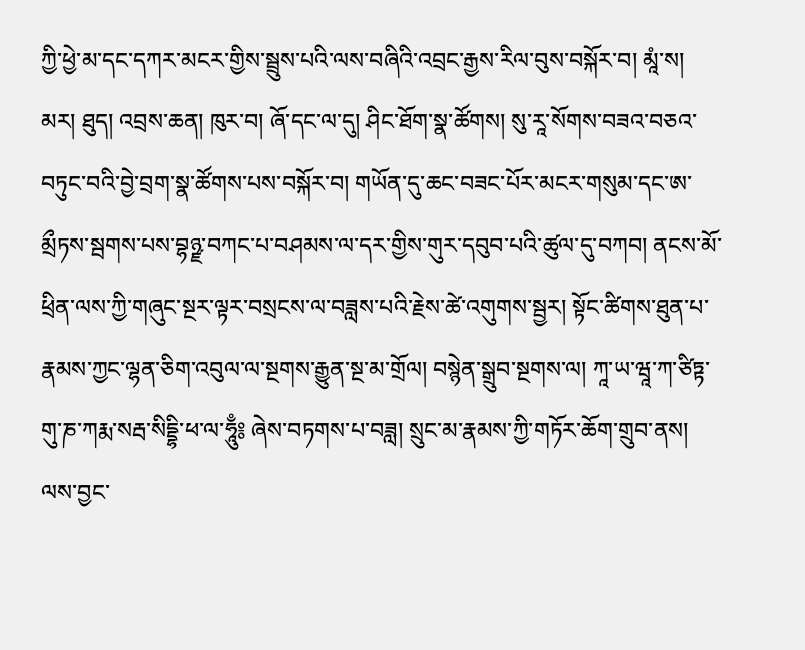ཀྱི་ཕྱེ་མ་དང་དཀར་མངར་གྱིས་སྦྲུས་པའི་ལས་བཞིའི་འབྲང་རྒྱས་རིལ་བུས་བསྐོར་བ། མཱཾ་ས། མར། ཐུད། འབྲས་ཆན། ཁུར་བ། ཞོ་དང་ལ་དུ། ཤིང་ཐོག་སྣ་ཚོགས། སུ་རཱ་སོགས་བཟའ་བཅའ་བཏུང་བའི་བྱེ་བྲག་སྣ་ཚོགས་པས་བསྐོར་བ། གཡོན་དུ་ཆང་བཟང་པོར་མངར་གསུམ་དང་ཨ་མྲྀཏས་སྦགས་པས་བྷཉྫ་བཀང་པ་བཤམས་ལ་དར་གྱིས་གུར་དབུབ་པའི་ཚུལ་དུ་བཀབ། ནངས་མོ་ཕྲིན་ལས་ཀྱི་གཞུང་སྔར་ལྟར་བསྲངས་ལ་བཟླས་པའི་རྗེས་ཚེ་འགུགས་སྦྱར། སྟོང་ཚིགས་ཐུན་པ་རྣམས་ཀྱང་ལྷན་ཅིག་འབུལ་ལ་སྔགས་རྒྱུན་སྔ་མ་གྲོལ། བསྙེན་སྒྲུབ་སྔགས་ལ། ཀཱ་ཡ་ཝཱ་ཀ་ཙིཏྟ་གུ་ཎ་ཀརྨ་སརྦ་སིདྡྷི་ཕ་ལ་ཧཱུྃ༔ ཞེས་བཏགས་པ་བཟླ། སྲུང་མ་རྣམས་ཀྱི་གཏོར་ཆོག་གྲུབ་ནས། ལས་བྱང་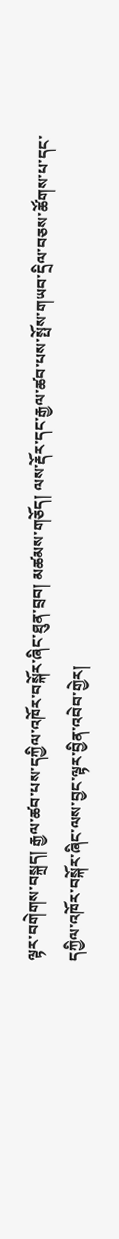ལྟར་བགེགས་བསྐྲད། རྒྱལ་ཚབ་པས་དཀྱིལ་འཁོར་བསྐོར་ཞིང་ཐུན་བྲབ། མཚམས་གཅོད། ལས་རྡོར་དང་རྒྱལ་ཚབ་པས་སྤོས་གཡབ་དྲིལ་བཅས་ཚོགས་པ་དང་དཀྱིལ་འཁོར་བསྐོར་ཞིང་ལས་བྱང་ལྟར་བྱིན་འབེབ་གྱེར།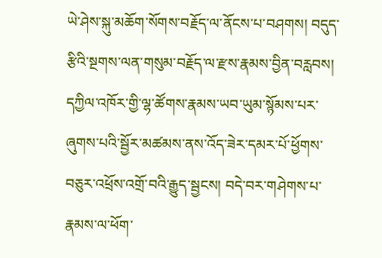ཡེ་ཤེས་སྐུ་མཆོག་སོགས་བརྗོད་ལ་ནོངས་པ་བཤགས། བདུད་རྩིའི་སྔགས་ལན་གསུམ་བརྗོད་ལ་རྫས་རྣམས་བྱིན་བརླབས། དཀྱིལ་འཁོར་གྱི་ལྷ་ཚོགས་རྣམས་ཡབ་ཡུམ་སྙོམས་པར་ཞུགས་པའི་སྦྱོར་མཚམས་ནས་འོད་ཟེར་དམར་པོ་ཕྱོགས་བཅུར་འཕྲོས་འགྲོ་བའི་རྒྱུད་སྦྱངས། བདེ་བར་གཤེགས་པ་རྣམས་ལ་ཕོག་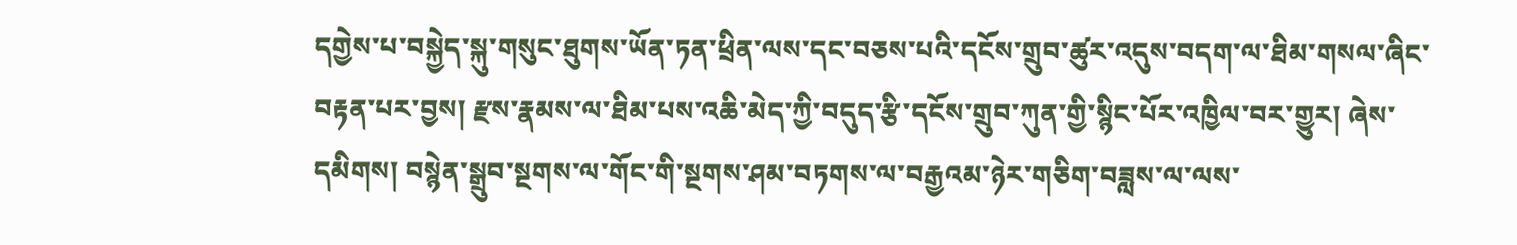དགྱེས་པ་བསྐྱེད་སྐུ་གསུང་ཐུགས་ཡོན་ཏན་ཕྲིན་ལས་དང་བཅས་པའི་དངོས་གྲུབ་ཚུར་འདུས་བདག་ལ་ཐིམ་གསལ་ཞིང་བརྟན་པར་བྱས། རྫས་རྣམས་ལ་ཐིམ་པས་འཆི་མེད་ཀྱི་བདུད་རྩི་དངོས་གྲུབ་ཀུན་གྱི་སྙིང་པོར་འཁྱིལ་བར་གྱུར། ཞེས་དམིགས། བསྙེན་སྒྲུབ་སྔགས་ལ་གོང་གི་སྔགས་ཤམ་བཏགས་ལ་བརྒྱའམ་ཉེར་གཅིག་བཟླས་ལ་ལས་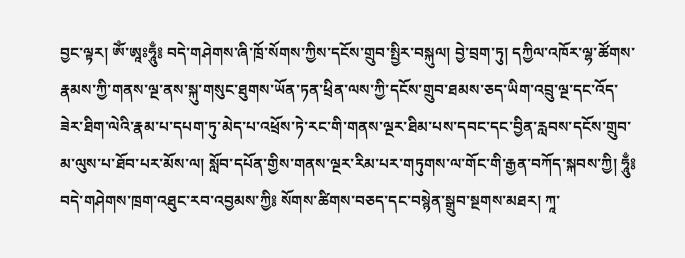བྱང་ལྟར། ཨོཾ་ཨཱཿཧཱུྃ༔ བདེ་གཤེགས་ཞི་ཁྲོ་སོགས་ཀྱིས་དངོས་གྲུབ་སྤྱིར་བསྐུལ། བྱེ་བྲག་ཏུ། དཀྱིལ་འཁོར་ལྷ་ཚོགས་རྣམས་ཀྱི་གནས་ལྔ་ནས་སྐུ་གསུང་ཐུགས་ཡོན་ཏན་ཕྲིན་ལས་ཀྱི་དངོས་གྲུབ་ཐམས་ཅད་ཡིག་འབྲུ་ལྔ་དང་འོད་ཟེར་ཐིག་ལེའི་རྣམ་པ་དཔག་ཏུ་མེད་པ་འཕྲོས་ཏེ་རང་གི་གནས་ལྔར་ཐིམ་པས་དབང་དང་བྱིན་རླབས་དངོས་གྲུབ་མ་ལུས་པ་ཐོབ་པར་མོས་ལ། སློབ་དཔོན་གྱིས་གནས་ལྔར་རིམ་པར་གཏུགས་ལ་གོང་གི་རྒྱན་བཀོད་སྐབས་ཀྱི། ཧཱུྃ༔ བདེ་གཤེགས་ཁྲག་འཐུང་རབ་འབྱམས་ཀྱི༔ སོགས་ཚིགས་བཅད་དང་བསྙེན་སྒྲུབ་སྔགས་མཐར། ཀཱ་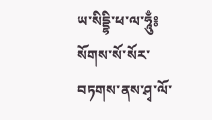ཡ་སིདྡྷི་ཕ་ལ་ཧཱུྃ༔ སོགས་སོ་སོར་བཏགས་ནས་ཤྭ་ལོ་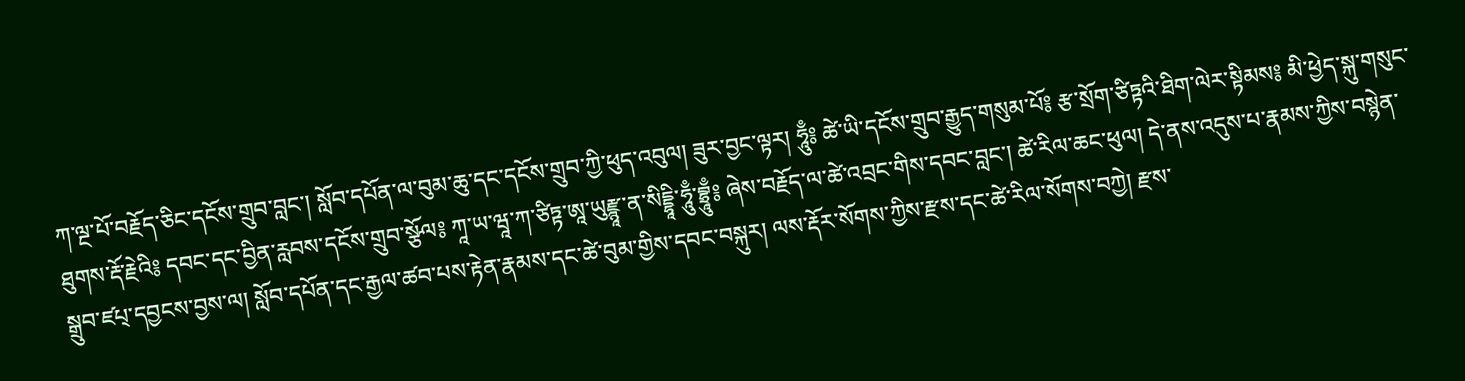ཀ་ལྔ་པོ་བརྗོད་ཅིང་དངོས་གྲུབ་བླང་། སློབ་དཔོན་ལ་བུམ་ཆུ་དང་དངོས་གྲུབ་ཀྱི་ཕུད་འབུལ། ཟུར་བྱང་ལྟར། ཧཱུྃ༔ ཚེ་ཡི་དངོས་གྲུབ་རྒྱུད་གསུམ་པོ༔ རྩ་སྲོག་ཙིཏྟའི་ཐིག་ལེར་སྟིམས༔ མི་ཕྱེད་སྐུ་གསུང་ཐུགས་རྡོ་རྗེའི༔ དབང་དང་བྱིན་རླབས་དངོས་གྲུབ་སྩོལ༔ ཀཱ་ཡ་ཝཱ་ཀ་ཙིཏྟ་ཨཱ་ཡུརྫྙཱ་ན་སིདྡྷཱི་ཧཱུྃ་བྷྲཱུྃ༔ ཞེས་བརྗོད་ལ་ཚེ་འབྲང་གིས་དབང་བླང་། ཚེ་རིལ་ཆང་ཕུལ། དེ་ནས་འདུས་པ་རྣམས་ཀྱིས་བསྙེན་སྒྲུབ་ཛཔ྄་དབྱངས་བྱས་ལ། སློབ་དཔོན་དང་རྒྱལ་ཚབ་པས་རྟེན་རྣམས་དང་ཚེ་བུམ་གྱིས་དབང་བསྐུར། ལས་རྡོར་སོགས་ཀྱིས་རྫས་དང་ཚེ་རིལ་སོགས་བཀྱེ། རྫས་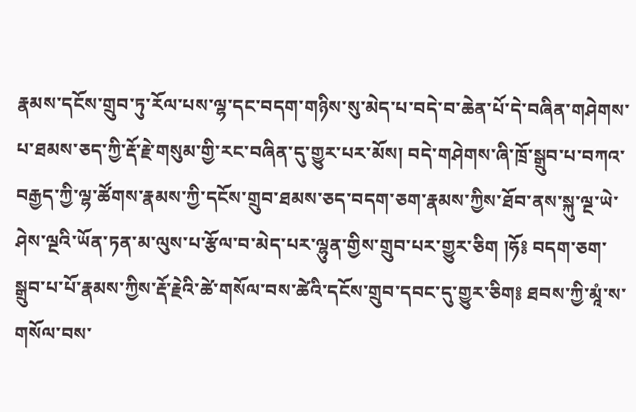རྣམས་དངོས་གྲུབ་ཏུ་རོལ་པས་ལྷ་དང་བདག་གཉིས་སུ་མེད་པ་བདེ་བ་ཆེན་པོ་དེ་བཞིན་གཤེགས་པ་ཐམས་ཅད་ཀྱི་རྡོ་རྗེ་གསུམ་གྱི་རང་བཞིན་དུ་གྱུར་པར་མོས། བདེ་གཤེགས་ཞི་ཁྲོ་སྒྲུབ་པ་བཀའ་བརྒྱད་ཀྱི་ལྷ་ཚོགས་རྣམས་ཀྱི་དངོས་གྲུབ་ཐམས་ཅད་བདག་ཅག་རྣམས་ཀྱིས་ཐོབ་ནས་སྐུ་ལྔ་ཡེ་ཤེས་ལྔའི་ཡོན་ཏན་མ་ལུས་པ་རྩོལ་བ་མེད་པར་ལྷུན་གྱིས་གྲུབ་པར་གྱུར་ཅིག །ཧོ༔ བདག་ཅག་སྒྲུབ་པ་པོ་རྣམས་ཀྱིས་རྡོ་རྗེའི་ཚེ་གསོལ་བས་ཚེའི་དངོས་གྲུབ་དབང་དུ་གྱུར་ཅིག༔ ཐབས་ཀྱི་མཱཾ་ས་གསོལ་བས་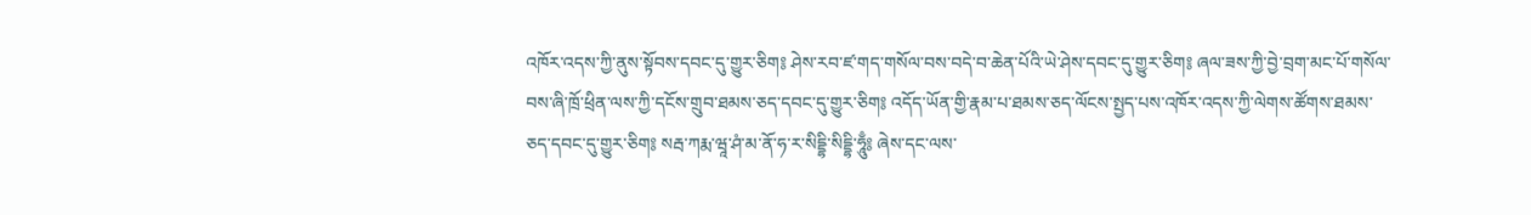འཁོར་འདས་ཀྱི་ནུས་སྟོབས་དབང་དུ་གྱུར་ཅིག༔ ཤེས་རབ་ཛ་གད་གསོལ་བས་བདེ་བ་ཆེན་པོའི་ཡེ་ཤེས་དབང་དུ་གྱུར་ཅིག༔ ཞལ་ཟས་ཀྱི་བྱེ་བྲག་མང་པོ་གསོལ་བས་ཞི་ཁྲོ་ཕྲིན་ལས་ཀྱི་དངོས་གྲུབ་ཐམས་ཅད་དབང་དུ་གྱུར་ཅིག༔ འདོད་ཡོན་གྱི་རྣམ་པ་ཐམས་ཅད་ལོངས་སྤྱད་པས་འཁོར་འདས་ཀྱི་ལེགས་ཚོགས་ཐམས་ཅད་དབང་དུ་གྱུར་ཅིག༔ སརྦ་ཀརྨ་ཝཱ་ཤཾ་མ་ནོ་ཧ་ར་སིདྡྷི་སིདྡྷི་ཧཱུྃ༔ ཞེས་དང་ལས་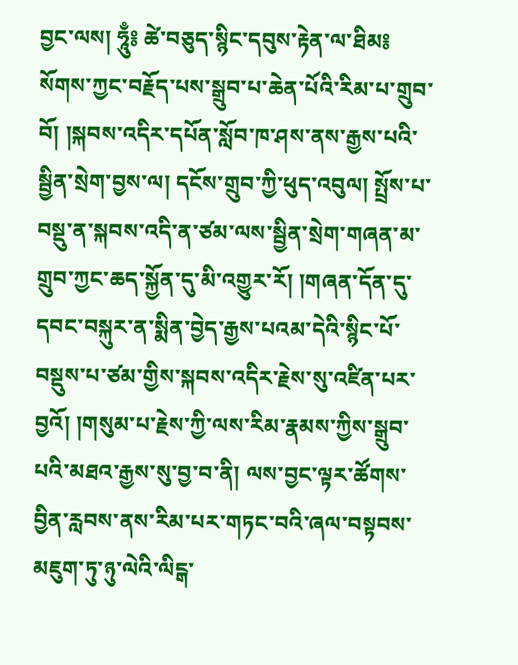བྱང་ལས། ཧཱུྃ༔ ཚེ་བཅུད་སྙིང་དབུས་རྟེན་ལ་ཐིམ༔ སོགས་ཀྱང་བརྗོད་པས་སྒྲུབ་པ་ཆེན་པོའི་རིམ་པ་གྲུབ་བོ། །སྐབས་འདིར་དཔོན་སློབ་ཁ་ཤས་ནས་རྒྱས་པའི་སྦྱིན་སྲེག་བྱས་ལ། དངོས་གྲུབ་ཀྱི་ཕུད་འབུལ། སྤྲོས་པ་བསྡུ་ན་སྐབས་འདི་ན་ཙམ་ལས་སྦྱིན་སྲེག་གཞན་མ་གྲུབ་ཀྱང་ཆད་སྐྱོན་དུ་མི་འགྱུར་རོ། །གཞན་དོན་དུ་དབང་བསྐུར་ན་སྨིན་བྱེད་རྒྱས་པའམ་དེའི་སྙིང་པོ་བསྡུས་པ་ཙམ་གྱིས་སྐབས་འདིར་རྗེས་སུ་འཛིན་པར་བྱའོ། །གསུམ་པ་རྗེས་ཀྱི་ལས་རིམ་རྣམས་ཀྱིས་སྒྲུབ་པའི་མཐའ་རྒྱས་སུ་བྱ་བ་ནི། ལས་བྱང་ལྟར་ཚོགས་བྱིན་རླབས་ནས་རིམ་པར་གཏང་བའི་ཞལ་བསྟབས་མཇུག་ཏུ་ཉུ་ལེའི་ལིངྒ་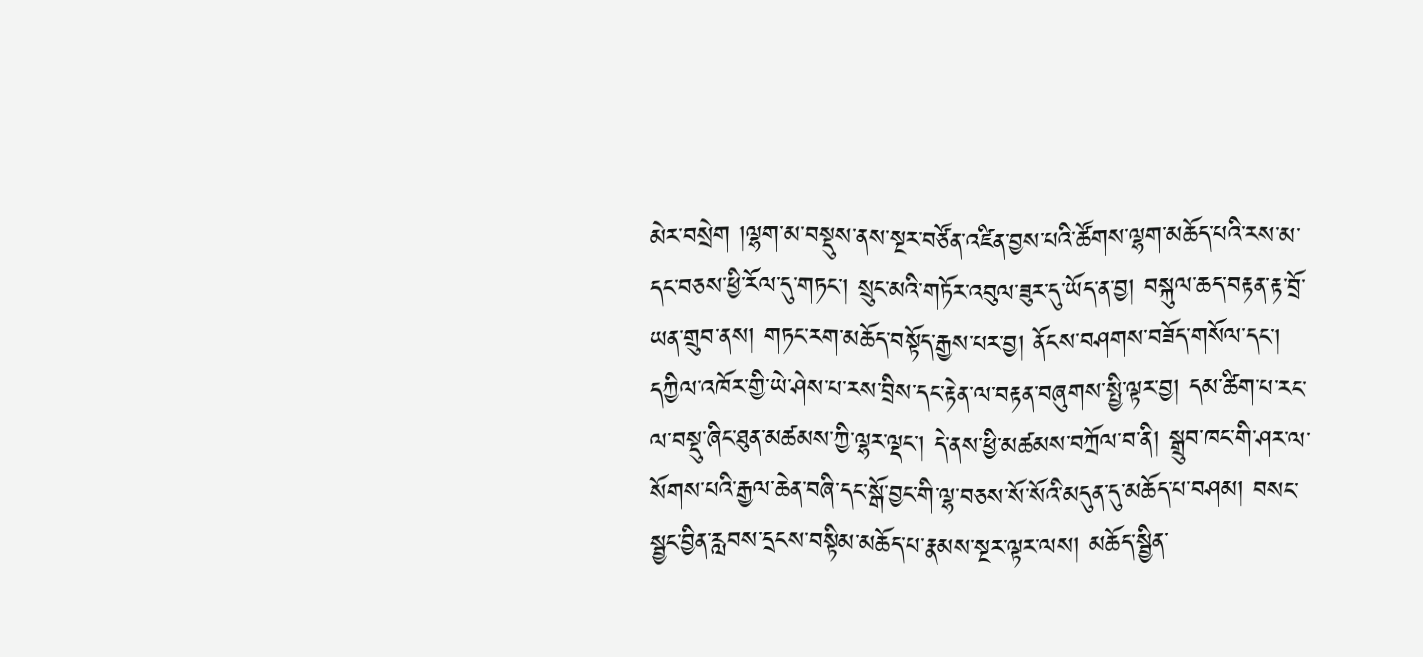མེར་བསྲེག །ལྷག་མ་བསྡུས་ནས་སྔར་བཙོན་འཛིན་བྱས་པའི་ཚོགས་ལྷག་མཆོད་པའི་རས་མ་དང་བཅས་ཕྱི་རོལ་དུ་གཏང་། སྲུང་མའི་གཏོར་འབུལ་ཟུར་དུ་ཡོད་ན་བྱ། བསྐུལ་ཆད་བརྟན་རྟ་བྲོ་ཡན་གྲུབ་ནས། གཏང་རག་མཆོད་བསྟོད་རྒྱས་པར་བྱ། ནོངས་བཤགས་བཟོད་གསོལ་དང་། དཀྱིལ་འཁོར་གྱི་ཡེ་ཤེས་པ་རས་བྲིས་དང་རྟེན་ལ་བརྟན་བཞུགས་སྤྱི་ལྟར་བྱ། དམ་ཚིག་པ་རང་ལ་བསྡུ་ཞིང་ཐུན་མཚམས་ཀྱི་ལྷར་ལྡང་། དེ་ནས་ཕྱི་མཚམས་བཀྲོལ་བ་ནི། སྒྲུབ་ཁང་གི་ཤར་ལ་སོགས་པའི་རྒྱལ་ཆེན་བཞི་དང་སྒོ་བྱང་གི་ལྷ་བཅས་སོ་སོའི་མདུན་དུ་མཆོད་པ་བཤམ། བསང་སྦྱང་བྱིན་རླབས་དྲངས་བསྟིམ་མཆོད་པ་རྣམས་སྔར་ལྟར་ལས། མཆོད་སྦྱིན་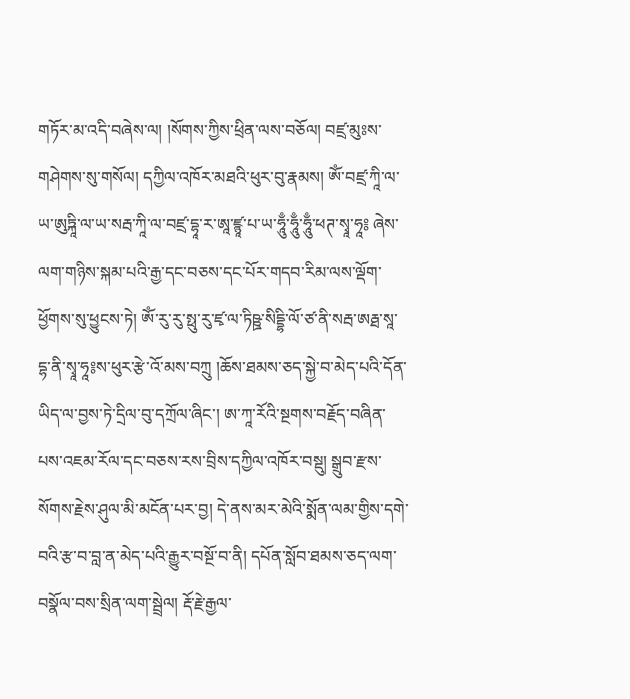གཏོར་མ་འདི་བཞེས་ལ། །སོགས་ཀྱིས་ཕྲིན་ལས་བཅོལ། བཛྲ་མུཿས་གཤེགས་སུ་གསོལ། དཀྱིལ་འཁོར་མཐའི་ཕུར་བུ་རྣམས། ཨོཾ་བཛྲ་ཀཱི་ལ་ཡ་ཨུཏྐཱི་ལ་ཡ་སརྦ་ཀཱི་ལ་བཛྲ་དྷཱ་ར་ཨཱ་ཛྙཱ་པ་ཡ་ཧཱུྃ་ཧཱུྃ་ཧཱུྃ་ཕཊ་སྭཱ་ཧཱ༔ ཞེས་ལག་གཉིས་སྐམ་པའི་རྒྱ་དང་བཅས་དང་པོར་གདབ་རིམ་ལས་ལྡོག་ཕྱོགས་སུ་ཕྱུངས་ཏེ། ཨོཾ་རུ་རུ་སྥུ་རུ་ཛྭ་ལ་ཏིཥྛ་སིདྡྷི་ལོ་ཙ་ནི་སརྦ་ཨརྠ་སཱ་དྷ་ནི་སྭཱ་ཧཱ༔ས་ཕུར་རྩེ་འོ་མས་བཀྲུ །ཆོས་ཐམས་ཅད་སྐྱེ་བ་མེད་པའི་དོན་ཡིད་ལ་བྱས་ཏེ་དྲིལ་བུ་དཀྲོལ་ཞིང་། ཨ་ཀཱ་རོའི་སྔགས་བརྗོད་བཞིན་པས་འཇམ་རོལ་དང་བཅས་རས་བྲིས་དཀྱིལ་འཁོར་བསྡུ། སྒྲུབ་རྫས་སོགས་རྗེས་ཤུལ་མི་མངོན་པར་བྱ། དེ་ནས་མར་མེའི་སྨོན་ལམ་གྱིས་དགེ་བའི་རྩ་བ་བླ་ན་མེད་པའི་རྒྱུར་བསྔོ་བ་ནི། དཔོན་སློབ་ཐམས་ཅད་ལག་བསྣོལ་བས་སྲིན་ལག་སྦྲེལ། རྡོ་རྗེ་རྒྱལ་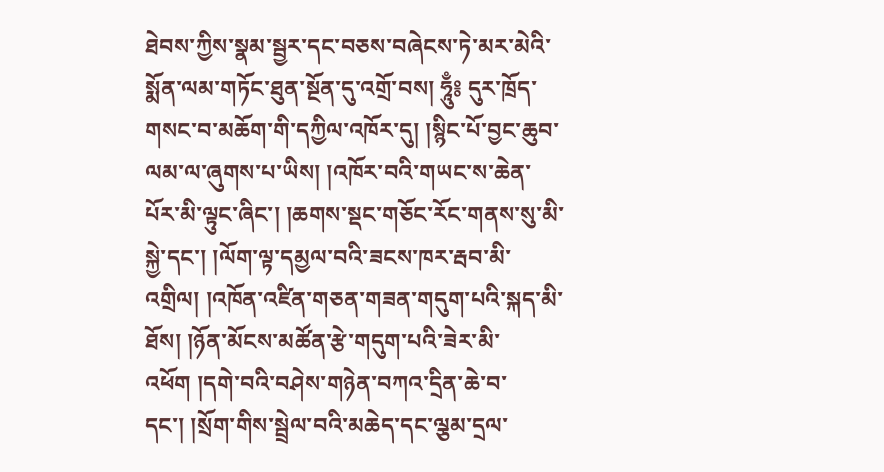ཐེབས་ཀྱིས་སྣམ་སྦྱར་དང་བཅས་བཞེངས་ཏེ་མར་མེའི་སྨོན་ལམ་གཏོང་ཐུན་སྔོན་དུ་འགྲོ་བས། ཧཱུྃ༔ དུར་ཁྲོད་གསང་བ་མཆོག་གི་དཀྱིལ་འཁོར་དུ། །སྙིང་པོ་བྱང་ཆུབ་ལམ་ལ་ཞུགས་པ་ཡིས། །འཁོར་བའི་གཡང་ས་ཆེན་པོར་མི་ལྟུང་ཞིང་། །ཆགས་སྡང་གཅོང་རོང་གནས་སུ་མི་སྐྱེ་དང་། །ལོག་ལྟ་དམྱལ་བའི་ཟངས་ཁར་རྦབ་མི་འགྲིལ། །འཁོན་འཛིན་གཅན་གཟན་གདུག་པའི་སྐད་མི་ཐོས། །ཉོན་མོངས་མཚོན་རྩེ་གདུག་པའི་ཟེར་མི་འཕོག །དགེ་བའི་བཤེས་གཉེན་བཀའ་དྲིན་ཆེ་བ་དང་། །སྲོག་གིས་སྦྲེལ་བའི་མཆེད་དང་ལྕམ་དྲལ་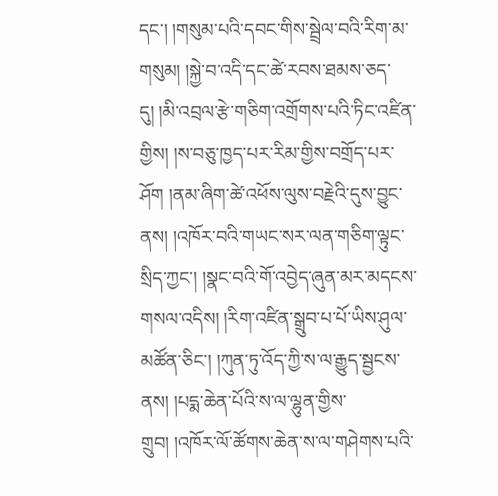དང་། །གསུམ་པའི་དབང་གིས་སྦྲེལ་བའི་རིག་མ་གསུམ། །སྐྱེ་བ་འདི་དང་ཚེ་རབས་ཐམས་ཅད་དུ། །མི་འབྲལ་རྩེ་གཅིག་འགྲོགས་པའི་ཏིང་འཛིན་གྱིས། །ས་བཅུ་ཁྱད་པར་རིམ་གྱིས་བགྲོད་པར་ཤོག །ནམ་ཞིག་ཚེ་འཕོས་ལུས་བརྗེའི་དུས་བྱུང་ནས། །འཁོར་བའི་གཡང་སར་ལན་གཅིག་ལྟུང་སྲིད་ཀྱང་། །སྣང་བའི་གོ་འབྱེད་ཞུན་མར་མདངས་གསལ་འདིས། །རིག་འཛིན་སྒྲུབ་པ་པོ་ཡིས་ཤུལ་མཚོན་ཅིང་། །ཀུན་ཏུ་འོད་ཀྱི་ས་ལ་རྒྱུད་སྦྱངས་ནས། །པདྨ་ཆེན་པོའི་ས་ལ་ལྷུན་གྱིས་གྲུབ། །འཁོར་ལོ་ཚོགས་ཆེན་ས་ལ་གཤེགས་པའི་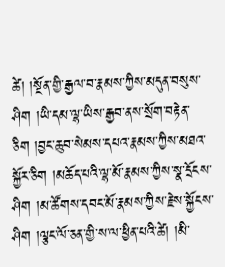ཚེ། །སྔོན་གྱི་རྒྱལ་བ་རྣམས་ཀྱིས་མདུན་བསུས་ཤིག །ཡི་དམ་ལྷ་ཡིས་རྒྱབ་ནས་སྲོག་བརྟེན་ཅིག །བྱང་ཆུབ་སེམས་དཔའ་རྣམས་ཀྱིས་མཐའ་སྐྱོར་ཅིག །མཆོད་པའི་ལྷ་མོ་རྣམས་ཀྱིས་སྣ་དྲོངས་ཤིག །མ་ཚོགས་དབང་མོ་རྣམས་ཀྱིས་རྗེས་སྐྱོངས་ཤིག །ལྕང་ལོ་ཅན་གྱི་ས་ལ་ཕྱིན་པའི་ཚེ། །མི་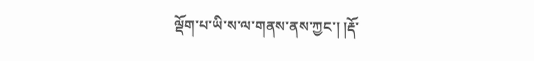ལྡོག་པ་ཡི་ས་ལ་གནས་ནས་ཀྱང་། །རྡོ་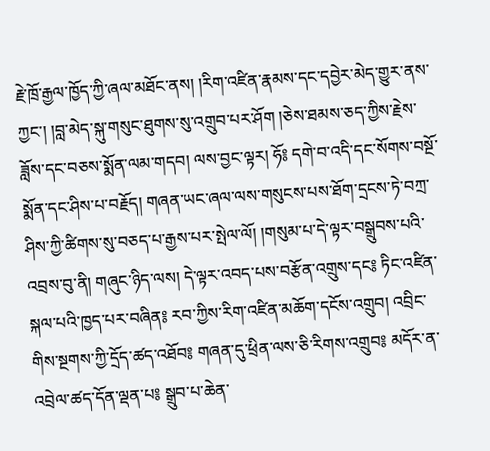རྗེ་ཁྲོ་རྒྱལ་ཁྱོད་ཀྱི་ཞལ་མཐོང་ནས། །རིག་འཛིན་རྣམས་དང་དབྱེར་མེད་གྱུར་ནས་ཀྱང་། །བླ་མེད་སྐུ་གསུང་ཐུགས་སུ་འགྲུབ་པར་ཤོག །ཅེས་ཐམས་ཅད་ཀྱིས་རྗེས་ཟློས་དང་བཅས་སྨོན་ལམ་གདབ། ལས་བྱང་ལྟར། ཧོ༔ དགེ་བ་འདི་དང་སོགས་བསྔོ་སྨོན་དང་ཤིས་པ་བརྗོད། གཞན་ཡང་ཞལ་ལས་གསུངས་པས་ཐོག་དྲངས་ཏེ་བཀྲ་ཤིས་ཀྱི་ཚིགས་སུ་བཅད་པ་རྒྱས་པར་སྤེལ་ལོ། །གསུམ་པ་དེ་ལྟར་བསྒྲུབས་པའི་འབྲས་བུ་ནི། གཞུང་ཉིད་ལས། དེ་ལྟར་འབད་པས་བརྩོན་འགྲུས་དང༔ ཏིང་འཛིན་སྐལ་པའི་ཁྱད་པར་བཞིན༔ རབ་ཀྱིས་རིག་འཛིན་མཆོག་དངོས་འགྲུབ། འབྲིང་གིས་སྔགས་ཀྱི་དྲོད་ཚད་འཐོབ༔ གཞན་དུ་ཕྲིན་ལས་ཅི་རིགས་འགྲུབ༔ མདོར་ན་འབྲེལ་ཚད་དོན་ལྡན་པ༔ སྒྲུབ་པ་ཆེན་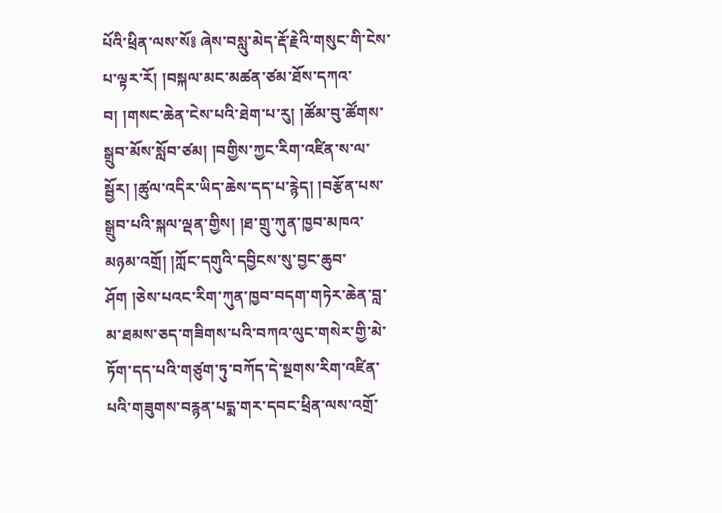པོའི་ཕྲིན་ལས་སོ༔ ཞེས་བསླུ་མེད་རྡོ་རྗེའི་གསུང་གི་ངེས་པ་ལྟར་རོ། །བསྐལ་མང་མཚན་ཙམ་ཐོས་དཀའ་བ། །གསང་ཆེན་ངེས་པའི་ཐེག་པ་རུ། །ཚོམ་བུ་ཚོགས་སྒྲུབ་མོས་སློབ་ཙམ། །བགྱིས་ཀྱང་རིག་འཛིན་ས་ལ་སྦྱོར། །ཚུལ་འདིར་ཡིད་ཆེས་དད་པ་རྙེད། །བརྩོན་པས་སྒྲུབ་པའི་སྐལ་ལྡན་གྱིས། །ཐ་གྲུ་ཀུན་ཁྱབ་མཁའ་མཉམ་འགྲོ། །ཀློང་དགུའི་དབྱིངས་སུ་བྱང་ཆུབ་ཤོག །ཅེས་པའང་རིག་ཀུན་ཁྱབ་བདག་གཏེར་ཆེན་བླ་མ་ཐམས་ཅད་གཟིགས་པའི་བཀའ་ལུང་གསེར་གྱི་མེ་ཏོག་དད་པའི་གཙུག་ཏུ་བཀོད་དེ་སྔགས་རིག་འཛིན་པའི་གཟུགས་བརྙན་པདྨ་གར་དབང་ཕྲིན་ལས་འགྲོ་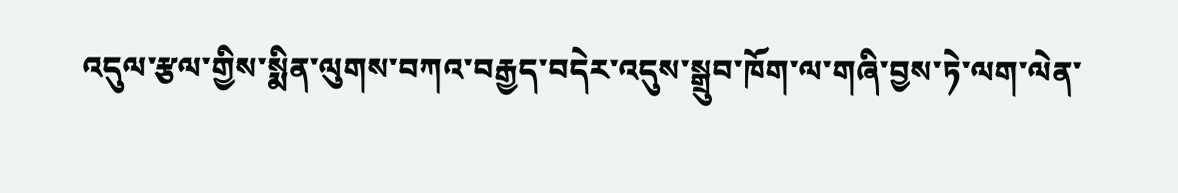འདུལ་རྩལ་གྱིས་སྨིན་ལུགས་བཀའ་བརྒྱད་བདེར་འདུས་སྒྲུབ་ཁོག་ལ་གཞི་བྱས་ཏེ་ལག་ལེན་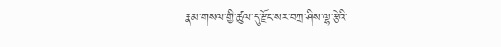རྣམ་གསལ་གྱི་ཚུལ་དུ་རྫོང་སར་བཀྲ་ཤིས་ལྷ་རྩེའི་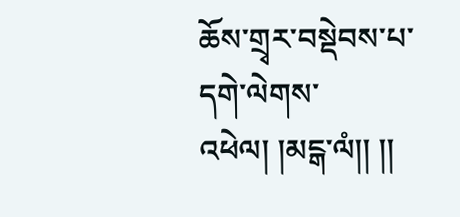ཆོས་གྲྭར་བསྡེབས་པ་དགེ་ལེགས་འཕེལ། །མངྒ་ལཾ།། །།